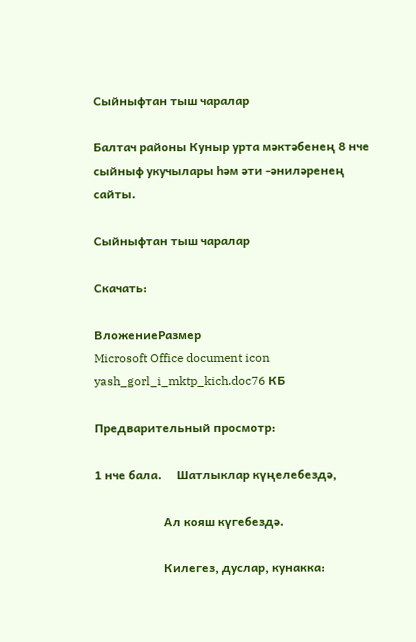Сыйныфтан тыш чаралар

Балтач районы Куныр урта мәктәбенең 8 нче сыйныф укучылары һәм әти -әниләренең сайты.

Сыйныфтан тыш чаралар

Скачать:

ВложениеРазмер
Microsoft Office document icon yash_gorl_i_mktp_kich.doc76 КБ

Предварительный просмотр:

1 нче бала.     Шатлыклар күңелебездә,

                       Ал кояш күгебездә.

                       Килегез, дуслар, кунакка: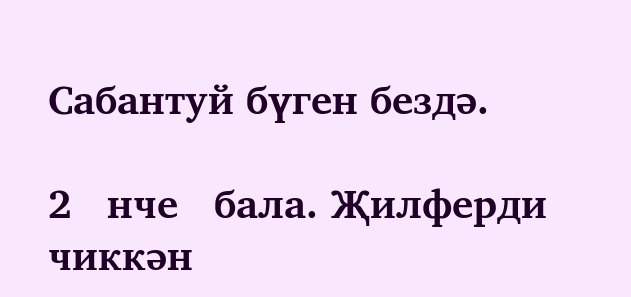Сабантуй бүген бездә.

2   нче   бала. Җилферди чиккән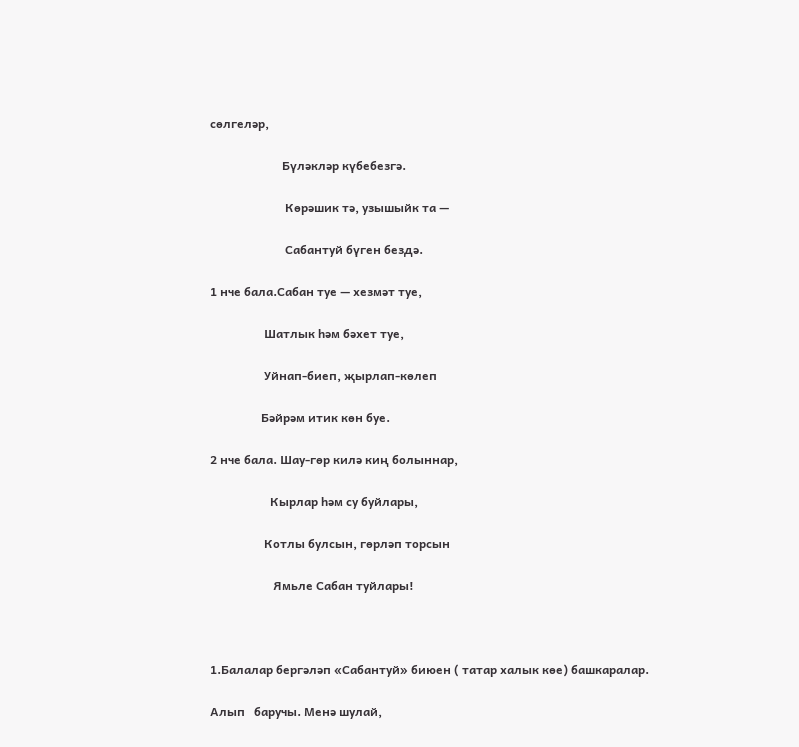сөлгеләр,

                        Бүләкләр күбебезгә.

                         Көрәшик тә, узышыйк та —

                         Сабантуй бүген бездә.

1 нче бала.Сабан туе — хезмәт туе,

                  Шатлык һәм бәхет туе,

                  Уйнап-биеп, җырлап-көлеп

                 Бәйрәм итик көн буе.

2 нче бала. Шау-гөр килә киң болыннар,

                    Кырлар һәм су буйлары,

                  Котлы булсын, гөрләп торсын

                     Ямьле Сабан туйлары!



1.Балалар бергәләп «Сабантуй» биюен ( татар халык көе) башкаралар.

Алып   баручы. Менә шулай,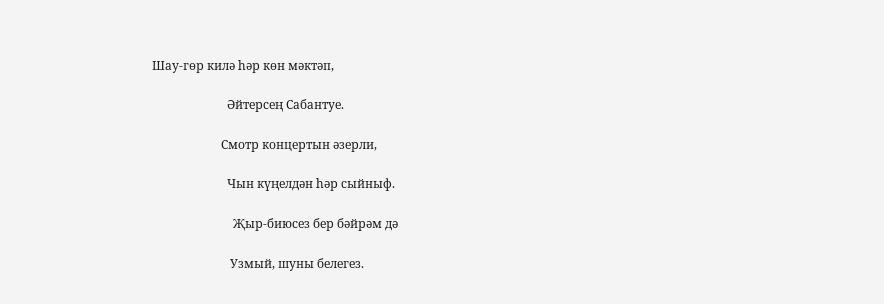Шау-гөр килә һәр көн мәктәп,

                         Әйтерсең Сабантуе.

                       Смотр концертын әзерли,

                         Чын күңелдән һәр сыйныф.

                           Җыр-биюсез бер бәйрәм дә

                          Узмый, шуны белегез.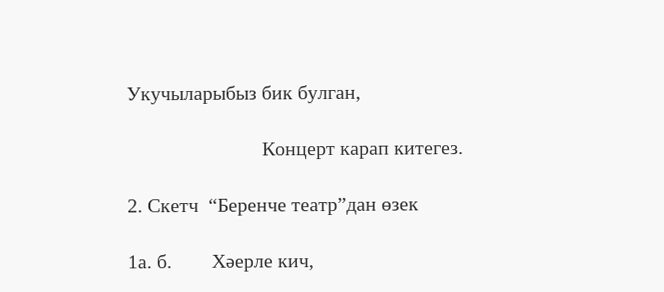Укучыларыбыз бик булган,

                           Концерт карап китегез.

2. Скетч  “Беренче театр”дан өзек

1а. б.        Хәерле кич,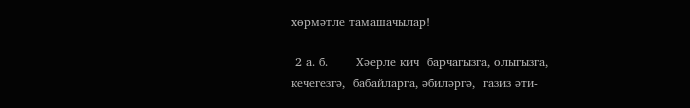хөрмәтле тамашачылар!

 2 а. б.       Хәерле кич  барчагызга, олыгызга,  кечегезгә,  бабайларга, әбиләргә,  газиз әти-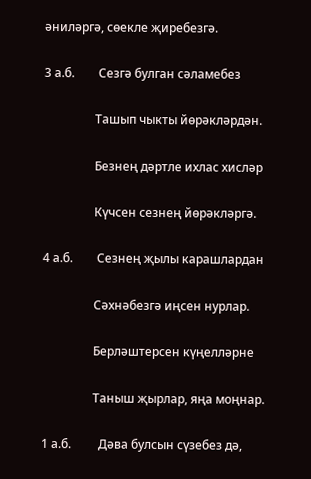әниләргә, сөекле җиребезгә.

3 а.б.        Сезгә булган сәламебез

                 Ташып чыкты йөрәкләрдән.

                 Безнең дәртле ихлас хисләр

                 Күчсен сезнең йөрәкләргә.

4 а.б.        Сезнең җылы карашлардан

                 Сәхнәбезгә иңсен нурлар.

                 Берләштерсен күңелләрне

                 Таныш җырлар, яңа моңнар.

1 а.б.         Дәва булсын сүзебез дә,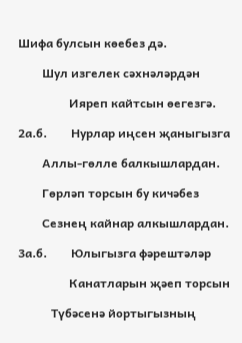Шифа булсын көебез дә.

        Шул изгелек сәхнәләрдән

                 Ияреп кайтсын өегезгә.

2а.б.        Нурлар иңсен җаныгызга

        Аллы-гөлле балкышлардан.

        Гөрләп торсын бу кичәбез

        Сезнең кайнар алкышлардан.

3а.б.        Юлыгызга фәрештәләр

                 Канатларын җәеп торсын

           Түбәсенә йортыгызның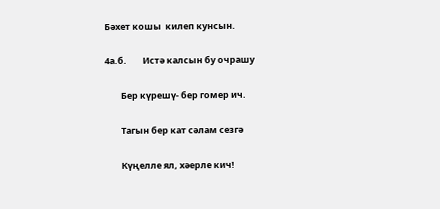Бәхет кошы  килеп кунсын.

4а.б.        Истә калсын бу очрашу

        Бер күрешү- бер гомер ич.

        Тагын бер кат сәлам сезгә

        Күңелле ял, хәерле кич!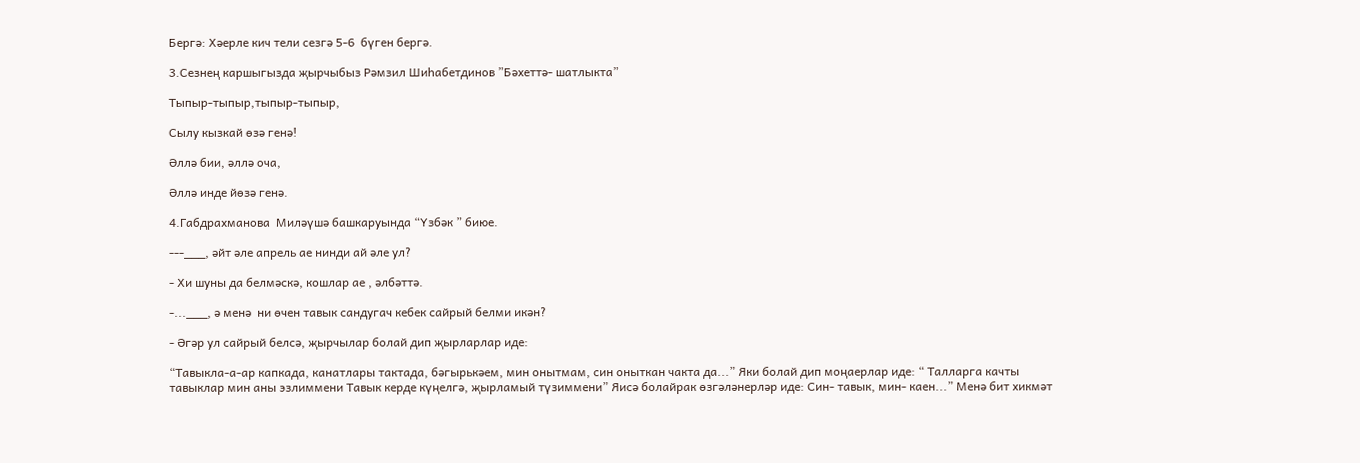Бергә: Хәерле кич тели сезгә 5-6  бүген бергә.

3.Сезнең каршыгызда җырчыбыз Рәмзил Шиһабетдинов ”Бәхеттә- шатлыкта”

Тыпыр-тыпыр,тыпыр-тыпыр,

Сылу кызкай өзә генә!

Әллә бии, әллә оча,

Әллә инде йөзә генә.

4.Габдрахманова  Миләүшә башкаруында “Үзбәк ” биюе.

---___, әйт әле апрель ае нинди ай әле ул?

- Хи шуны да белмәскә, кошлар ае , әлбәттә.

-...___, ә менә  ни өчен тавык сандугач кебек сайрый белми икән?

- Әгәр ул сайрый белсә, җырчылар болай дип җырларлар иде:

“Тавыкла-а-ар капкада, канатлары тактада, бәгырькәем, мин онытмам, син оныткан чакта да...” Яки болай дип моңаерлар иде: “ Талларга качты тавыклар мин аны эзлиммени Тавык керде күңелгә, җырламый түзиммени” Яисә болайрак өзгәләнерләр иде: Син- тавык, мин- каен...” Менә бит хикмәт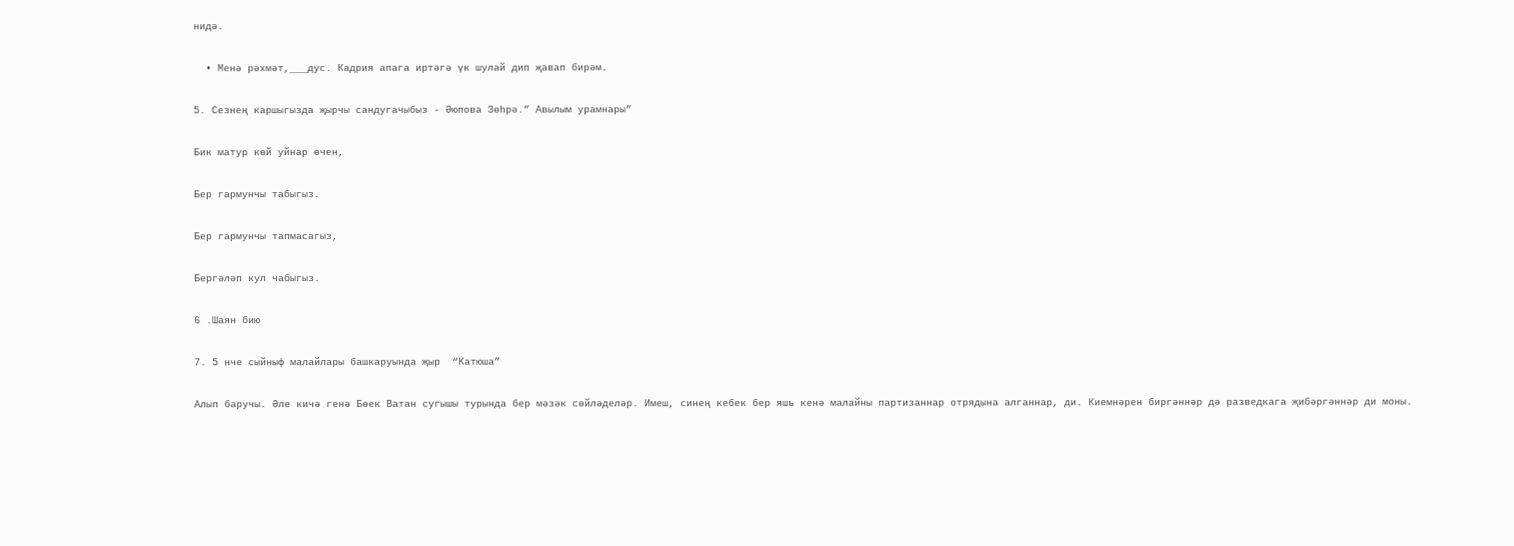нидә.

  • Менә рәхмәт,___дус. Кадрия апага иртәгә үк шулай дип җавап бирәм.

5. Сезнең каршыгызда җырчы сандугачыбыз - Әюпова Зөһрә.” Авылым урамнары”

Бик матур көй уйнар өчен,

Бер гармунчы табыгыз.

Бер гармунчы тапмасагыз,

Бергәләп кул чабыгыз.

6 .Шаян бию

7. 5 нче сыйныф малайлары башкаруында җыр  “Катюша”

Алып баручы. Әле кичә генә Бөек Ватан сугышы турында бер мәзәк сөйләделәр. Имеш, синең кебек бер яшь кенә малайны партизаннар отрядына алганнар, ди. Киемнәрен биргәннәр дә разведкага җибәргәннәр ди моны.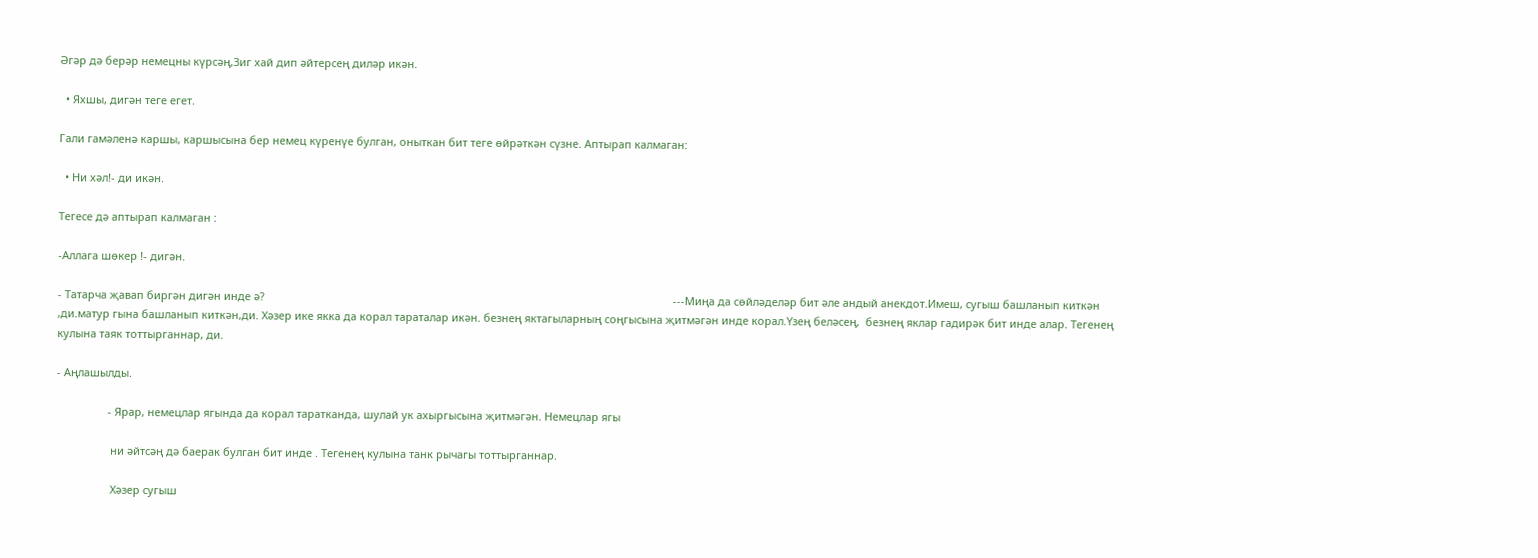Әгәр дә берәр немецны күрсәң,Зиг хай дип әйтерсең диләр икән.

  • Яхшы, дигән теге егет.

Гали гамәленә каршы, каршысына бер немец күренүе булган, оныткан бит теге өйрәткән сүзне. Аптырап калмаган:

  • Ни хәл!- ди икән.

Тегесе дә аптырап калмаган :

-Аллага шөкер !- дигән.

- Татарча җавап биргән дигән инде ә?                                                                                                                                        ---Миңа да сөйләделәр бит әле андый анекдот.Имеш, сугыш башланып киткән ,ди.матур гына башланып киткән,ди. Хәзер ике якка да корал тараталар икән. безнең яктагыларның соңгысына җитмәгән инде корал.Үзең беләсең,  безнең яклар гадирәк бит инде алар. Тегенең кулына таяк тоттырганнар, ди.

- Аңлашылды.

                 - Ярар, немецлар ягында да корал таратканда, шулай ук ахыргысына җитмәгән. Немецлар ягы

                  ни әйтсәң дә баерак булган бит инде . Тегенең кулына танк рычагы тоттырганнар.

                  Хәзер сугыш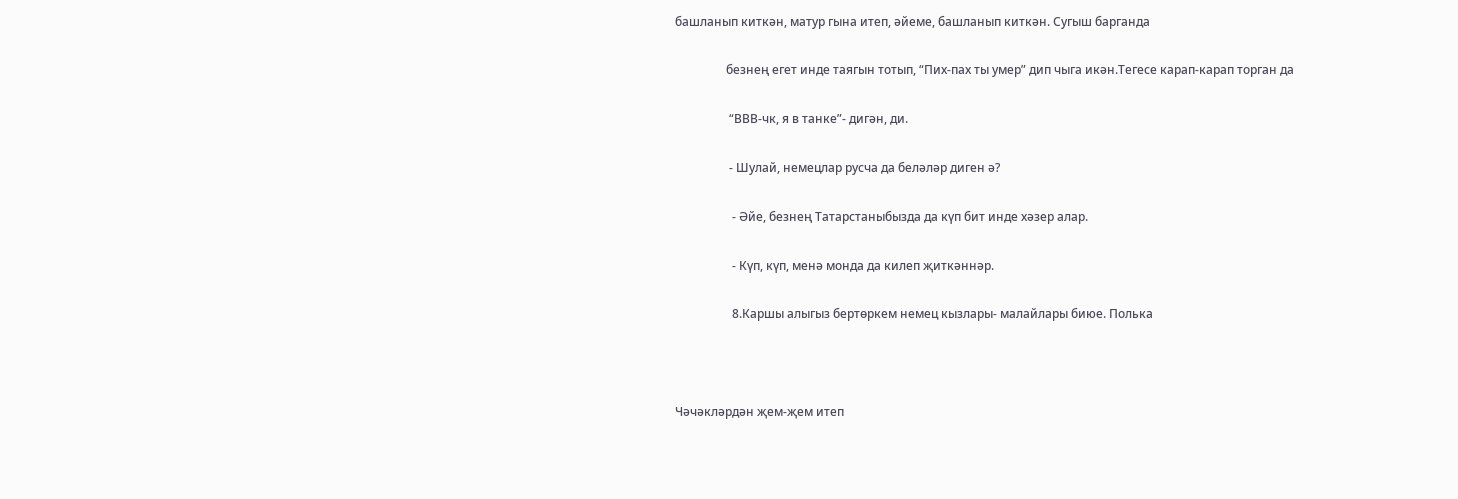башланып киткән, матур гына итеп, әйеме, башланып киткән. Сугыш барганда

                 безнең егет инде таягын тотып, “Пих-пах ты умер” дип чыга икән.Тегесе карап-карап торган да

                  “ВВВ-чк, я в танке”- дигән, ди.

                  - Шулай, немецлар русча да беләләр диген ә?

                   - Әйе, безнең Татарстаныбызда да күп бит инде хәзер алар.

                   - Күп, күп, менә монда да килеп җиткәннәр.

                   8.Каршы алыгыз бертөркем немец кызлары- малайлары биюе. Полька



Чәчәкләрдән җем-җем итеп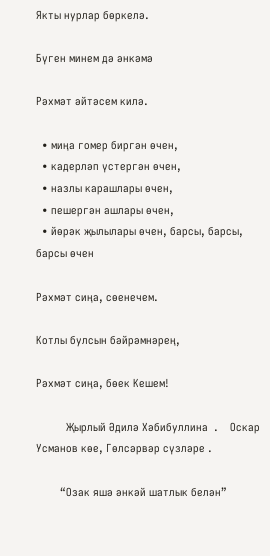Якты нурлар бөркелә.

Бүген минем дә әнкәмә

Рәхмәт әйтәсем килә.

  • миңа гомер биргән өчен,
  • кадерләп үстергән өчен,
  • назлы карашлары өчен,
  • пешергән ашлары өчен,
  • йөрәк җылылары өчен, барсы, барсы, барсы өчен

Рәхмәт сиңа, сөенечем.

Котлы булсын бәйрәмнәрең,

Рәхмәт сиңа, бөек Кешем!

          Җырлый Әдилә Хәбибуллина  .    Оскар Усманов көе, Гөлсәрвәр сүзләре .

        “Озак яшә әнкәй шатлык белән”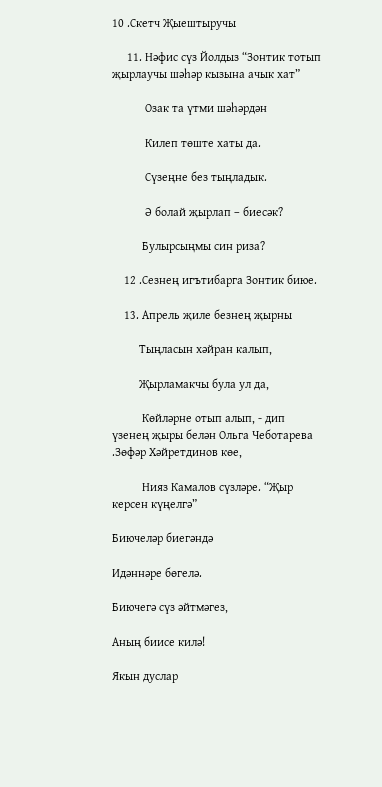10 .Скетч Җыештыручы

     11. Нәфис сүз Йолдыз “Зонтик тотып җырлаучы шәһәр кызына ачык хат”

           Озак та үтми шәһәрдән

           Килеп төште хаты да.

           Сүзеңне без тыңладык.

           Ә болай җырлап – биесәк?

          Булырсыңмы син риза?

    12 .Сезнең игътибарга Зонтик биюе.

    13. Апрель җиле безнең җырны

         Тыңласын хәйран калып,

         Җырламакчы була ул да,

          Көйләрне отып алып, - дип  үзенең җыры белән Ольга Чеботарева .Зөфәр Хәйретдинов көе,

          Нияз Камалов сүзләре. “Җыр керсен күңелгә”

Биючеләр биегәндә

Идәннәре бөгелә.

Биючегә сүз әйтмәгез,

Аның биисе килә!

Якын дуслар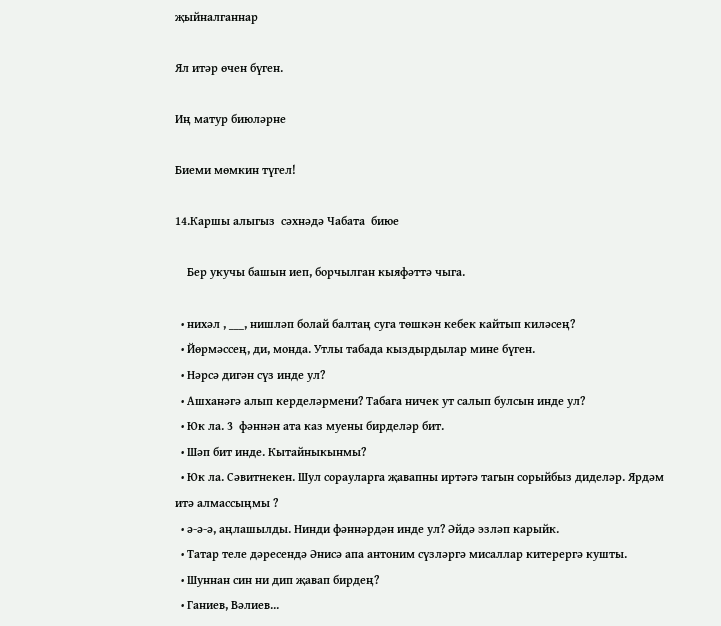җыйналганнар

Ял итәр өчен бүген.

Иң матур биюләрне

Биеми мөмкин түгел!

14.Каршы алыгыз  сәхнәдә Чабата  биюе

    Бер укучы башын иеп, борчылган кыяфәттә чыга.

  • нихәл , ___, нишләп болай балтаң суга төшкән кебек кайтып киләсең?
  • Йөрмәссең, ди, монда. Утлы табада кыздырдылар мине бүген.
  • Нәрсә дигән сүз инде ул?
  • Ашханәгә алып керделәрмени? Табага ничек ут салып булсын инде ул?
  • Юк ла. 3  фәннән ата каз муены бирделәр бит.
  • Шәп бит инде. Кытайныкынмы?
  • Юк ла. Сәвитнекен. Шул сорауларга җавапны иртәгә тагын сорыйбыз диделәр. Ярдәм итә алмассыңмы ?
  • ә-ә-ә, аңлашылды. Нинди фәннәрдән инде ул? Әйдә эзләп карыйк.
  • Татар теле дәресендә Әнисә апа антоним сүзләргә мисаллар китерергә кушты.
  • Шуннан син ни дип җавап бирдең?
  • Ганиев, Вәлиев...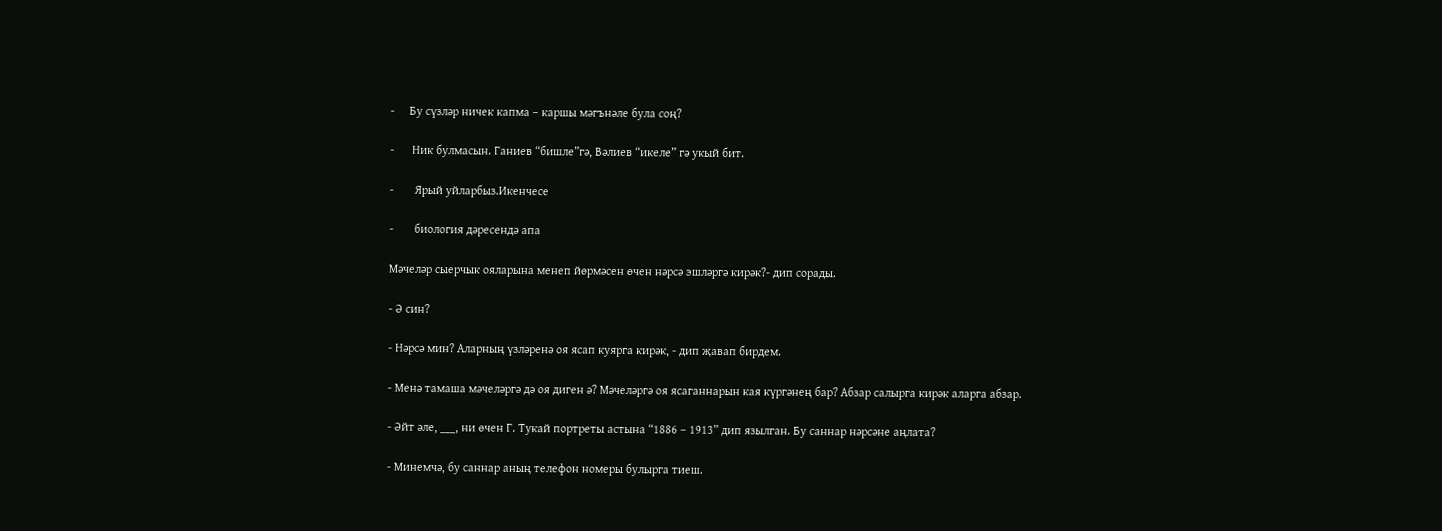-     Бу сүзләр ничек капма – каршы мәгънәле була соң?

-      Ник булмасын. Ганиев “бишле”гә, Вәлиев “икеле” гә укый бит.

-       Ярый уйларбыз.Икенчесе

-       биология дәресендә апа

Мәчеләр сыерчык ояларына менеп йөрмәсен өчен нәрсә эшләргә кирәк?- дип сорады.

- Ә син?

- Нәрсә мин? Аларның үзләренә оя ясап куярга кирәк, - дип җавап бирдем.

- Менә тамаша мәчеләргә дә оя диген ә? Мәчеләргә оя ясаганнарын кая күргәнең бар? Абзар салырга кирәк аларга абзар.

- Әйт әле, ___, ни өчен Г. Тукай портреты астына “1886 – 1913” дип язылган. Бу саннар нәрсәне аңлата?

- Минемчә, бу саннар аның телефон номеры булырга тиеш.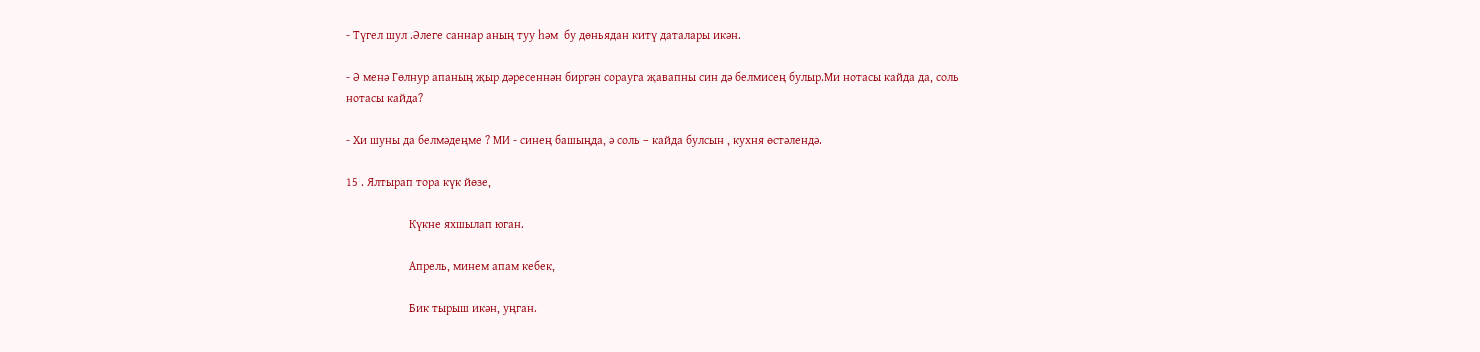- Түгел шул .Әлеге саннар аның туу һәм  бу дөньядан китү даталары икән.

- Ә менә Гөлнур апаның җыр дәресеннән биргән сорауга җавапны син дә белмисең булыр.Ми нотасы кайда да, соль нотасы кайда?

- Хи шуны да белмәдеңме ? МИ - синең башыңда, ә соль – кайда булсын , кухня өстәлендә.

15 . Ялтырап тора күк йөзе,

                     Күкне яхшылап юган.

                     Апрель, минем апам кебек,

                     Бик тырыш икән, уңган.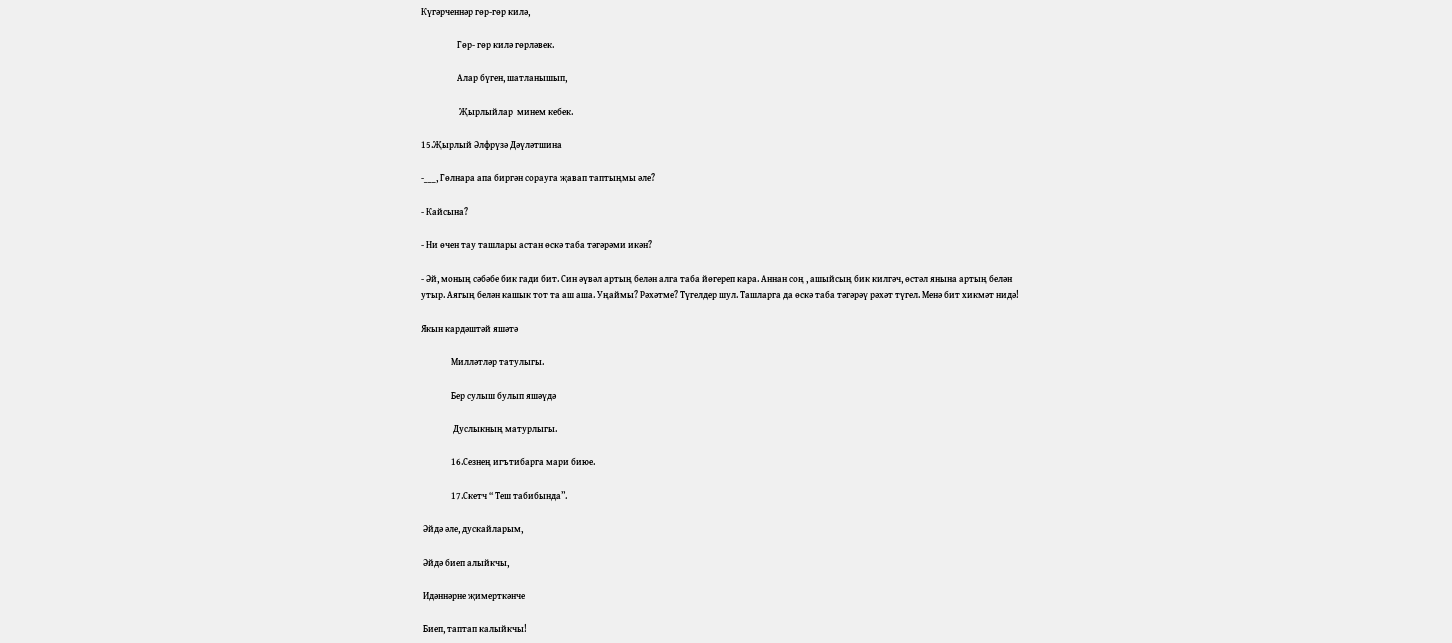Күгәрченнәр гөр-гөр килә,

                  Гөр- гөр килә гөрләвек.

                  Алар бүген, шатланышып,

                   Җырлыйлар  минем кебек.

15.Җырлый Әлфрүзә Дәүләтшина

-___, Гөлнара апа биргән сорауга җавап таптыңмы әле?

- Кайсына?

- Ни өчен тау ташлары астан өскә таба тәгәрәми икән?

- Әй, моның сәбәбе бик гади бит. Син әүвәл артың белән алга таба йөгереп кара. Аннан соң , ашыйсың бик килгәч, өстәл янына артың белән утыр. Аягың белән кашык тот та аш аша. Уңаймы? Рәхәтме? Түгелдер шул. Ташларга да өскә таба тәгәрәү рәхәт түгел. Менә бит хикмәт нидә!

Якын кардәштәй яшәтә

               Милләтләр татулыгы.

               Бер сулыш булып яшәүдә

                Дуслыкның матурлыгы.

               16.Сезнең игътибарга мари биюе.

               17.Скетч “ Теш табибында”.

 Әйдә әле, дускайларым,

 Әйдә биеп алыйкчы,

 Идәннәрне җимерткәнче

 Биеп, таптап калыйкчы!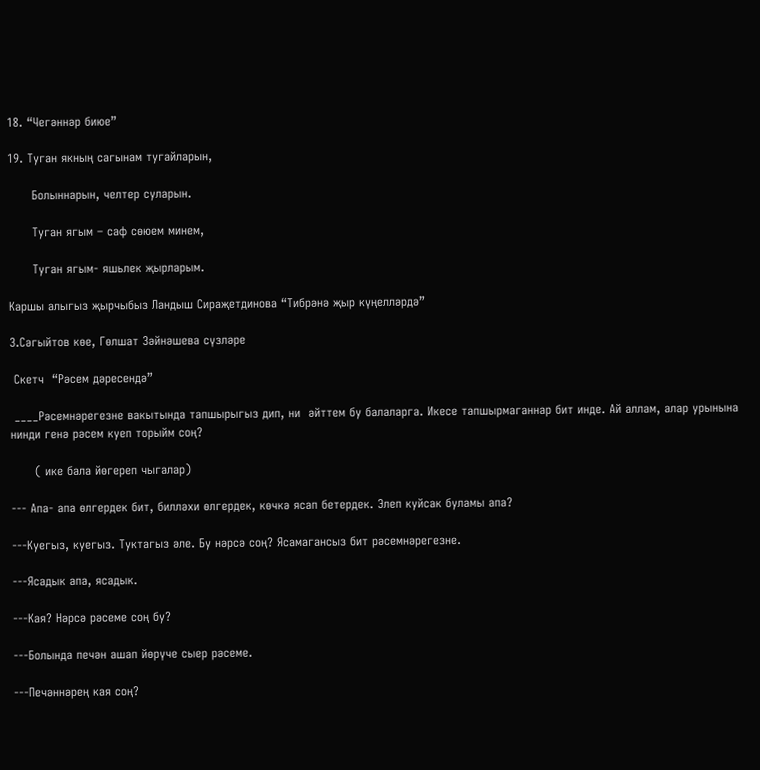18. “Чегәннәр биюе”

19. Туган якның сагынам тугайларын,

      Болыннарын, челтер суларын.

      Туган ягым – саф сөюем минем,

      Туган ягым- яшьлек җырларым.

Каршы алыгыз җырчыбыз Ландыш Сираҗетдинова “Тибрәнә җыр күңелләрдә”

З.Сәгыйтов көе, Гөлшат Зәйнәшева сүзләре

 Скетч  “Рәсем дәресендә”

 ____Рәсемнәрегезне вакытында тапшырыгыз дип, ни  әйттем бу балаларга. Икесе тапшырмаганнар бит инде. Ай аллам, алар урынына нинди генә рәсем куеп торыйм соң?

      ( ике бала йөгереп чыгалар)

--- Апа- апа өлгердек бит, билләхи өлгердек, көчкә ясап бетердек. Элеп куйсак буламы апа?

---Куегыз, куегыз. Туктагыз әле. Бу нәрсә соң? Ясамагансыз бит рәсемнәрегезне.

---Ясадык апа, ясадык.

---Кая? Нәрсә рәсеме соң бу?

---Болында печән ашап йөрүче сыер рәсеме.

---Печәннәрең кая соң?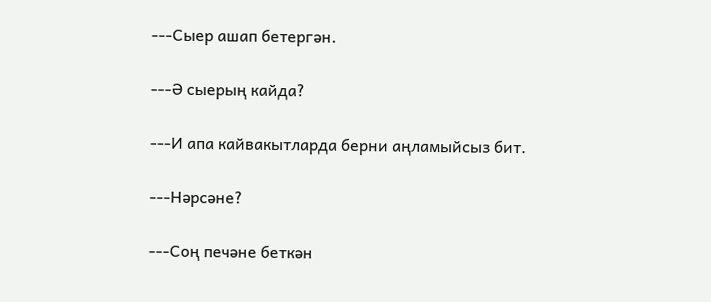---Сыер ашап бетергән.

---Ә сыерың кайда?

---И апа кайвакытларда берни аңламыйсыз бит.

---Нәрсәне?

---Соң печәне беткән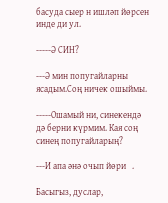басуда сыер н ишләп йөрсен инде ди ул.

-----Ә СИН?

---Ә мин попугайларны ясадым.Соң ничек ошыймы.

-----Ошамый ни, синекендә дә берни күрмим. Кая соң синең попугайларың?

---И апа әнә очып йөри   .

Басыгыз, дуслар,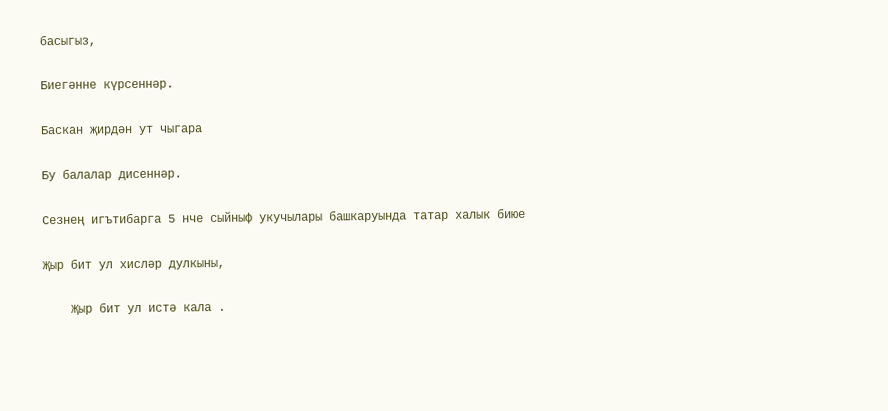басыгыз,

Биегәнне күрсеннәр.

Баскан җирдән ут чыгара

Бу балалар дисеннәр.

Сезнең игътибарга 5 нче сыйныф укучылары башкаруында татар халык биюе

Җыр бит ул хисләр дулкыны,

    Җыр бит ул истә кала .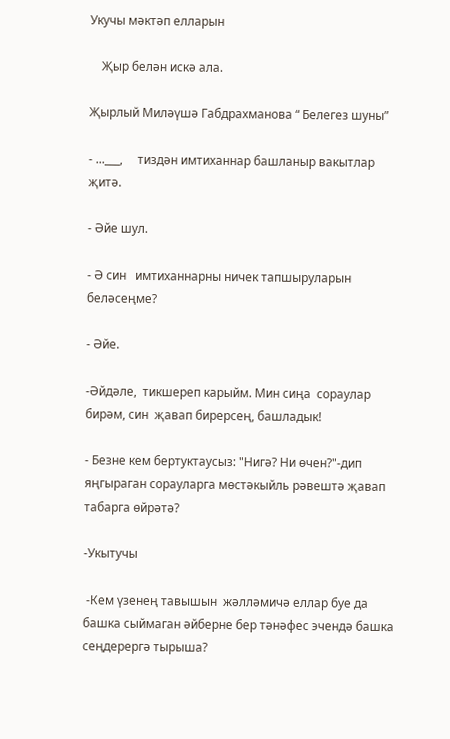Укучы мәктәп елларын

    Җыр белән искә ала.

Җырлый Миләүшә Габдрахманова “ Белегез шуны”

- ...___,     тиздән имтиханнар башланыр вакытлар җитә.

- Әйе шул.

- Ә син   имтиханнарны ничек тапшыруларын беләсеңме?

- Әйе.

-Әйдәле,  тикшереп карыйм. Мин сиңа  сораулар бирәм, син  җавап бирерсең, башладык!

- Безне кем бертуктаусыз: "Нигә? Ни өчен?"-дип яңгыраган сорауларга мөстәкыйль рәвештә җавап табарга өйрәтә?

-Укытучы

 -Кем үзенең тавышын  жәлләмичә еллар буе да башка сыймаган әйберне бер тәнәфес эчендә башка сеңдерергә тырыша?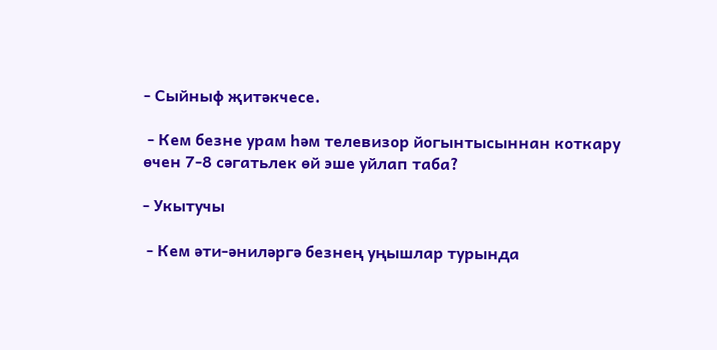- Сыйныф җитәкчесе.

 - Кем безне урам һәм телевизор йогынтысыннан коткару өчен 7-8 сәгатьлек өй эше уйлап таба?

- Укытучы

 - Кем әти-әниләргә безнең уңышлар турында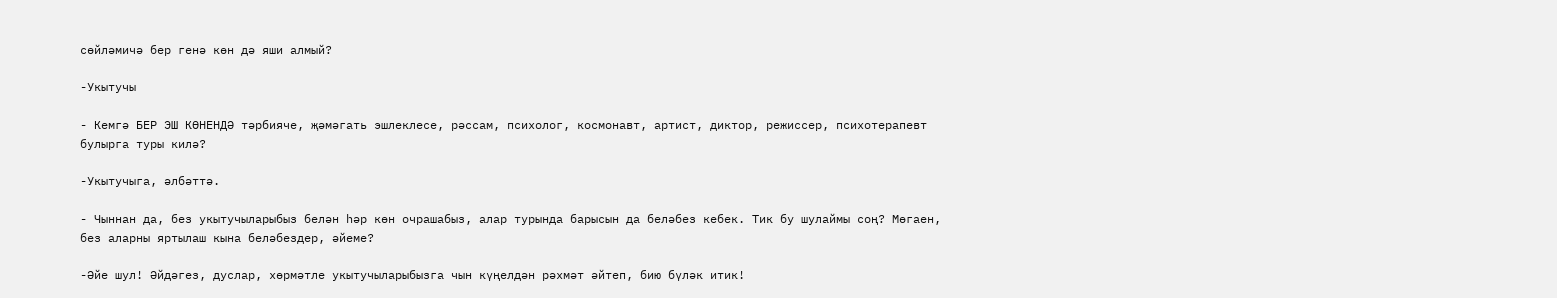сөйләмичә бер генә көн дә яши алмый?

-Укытучы

- Кемгә БЕР ЭШ КӨНЕНДӘ тәрбияче, җәмәгать эшлеклесе, рәссам, психолог, космонавт, артист, диктор, режиссер, психотерапевт булырга туры килә?

-Укытучыга, әлбәттә.

- Чыннан да, без укытучыларыбыз белән һәр көн очрашабыз, алар турында барысын да беләбез кебек. Тик бу шулаймы соң? Мөгаен, без аларны яртылаш кына беләбездер, әйеме?

-Әйе шул! Әйдәгез, дуслар, хөрмәтле укытучыларыбызга чын күңелдән рәхмәт әйтеп, бию бүләк итик!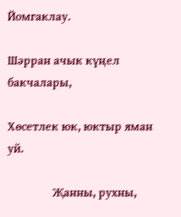Йомгаклау.

Шәрран ачык күңел бакчалары,

Хөсетлек юк, юктыр яман уй.

               Җанны, рухны,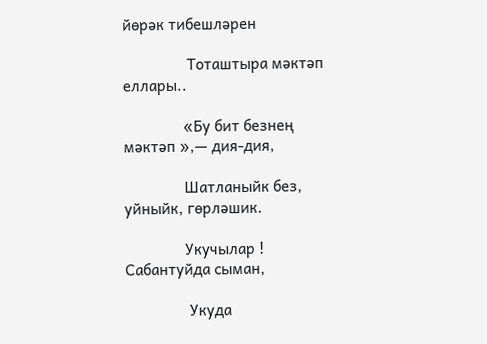йөрәк тибешләрен

                Тоташтыра мәктәп еллары..

               «Бу бит безнең мәктәп »,— дия-дия,

               Шатланыйк без, уйныйк, гөрләшик.

               Укучылар ! Сабантуйда сыман,

                Укуда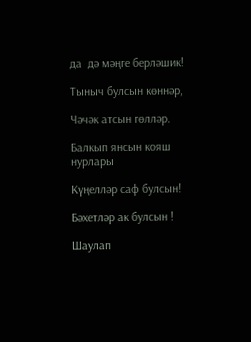да  дә мәңге берләшик!

Тыныч булсын көннәр,

Чәчәк атсын гөлләр.

Балкып янсын кояш нурлары

Күңелләр саф булсын!

Бәхетләр ак булсын !

Шаулап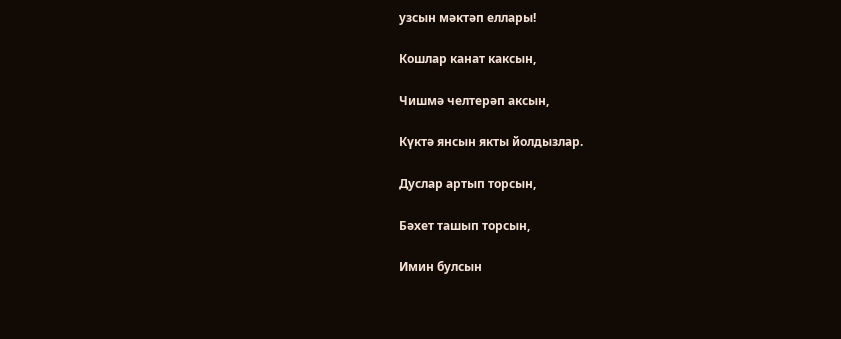узсын мәктәп еллары!

Кошлар канат каксын,

Чишмә челтерәп аксын,

Күктә янсын якты йолдызлар.

Дуслар артып торсын,

Бәхет ташып торсын,

Имин булсын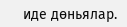иде дөньялар.